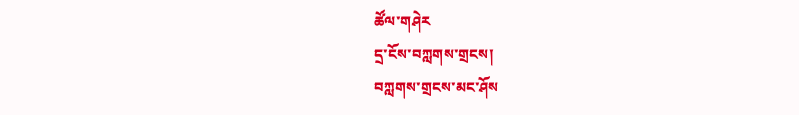ཚོལ་གཤེར
དྲ་ངོས་བཀླགས་གྲངས།
བཀླགས་གྲངས་མང་ཤོས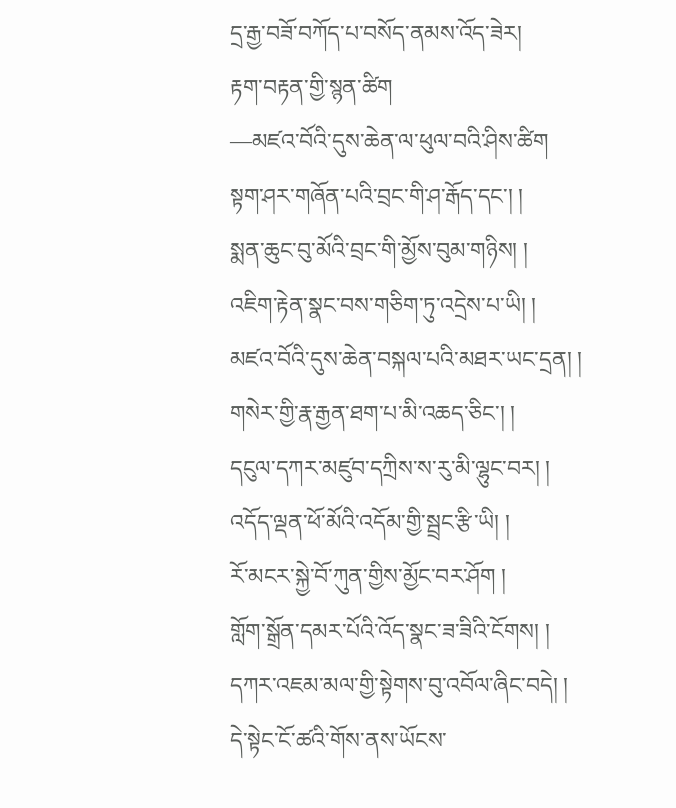དྲ་རྒྱ་བཟོ་བཀོད་པ་བསོད་ནམས་འོད་ཟེར།
རྟག་བརྟན་གྱི་སྙན་ཚིག
—མཛའ་བོའི་དུས་ཆེན་ལ་ཕུལ་བའི་ཤིས་ཚིག
སྟག་ཤར་གཞོན་པའི་བྲང་གི་ཤ་རྒོད་དང་། །
སྨན་ཆུང་བུ་མོའི་བྲང་གི་མྱོས་བུམ་གཉིས། །
འཇིག་རྟེན་སྣང་བས་གཅིག་ཏུ་འདྲེས་པ་ཡི། །
མཛའ་བོའི་དུས་ཆེན་བསྐལ་པའི་མཐར་ཡང་དྲན། །
གསེར་གྱི་རྣ་རྒྱན་ཐག་པ་མི་འཆད་ཅིང་། །
དངུལ་དཀར་མཛུབ་དཀྲིས་ས་རུ་མི་ལྷུང་བར། །
འདོད་ལྡན་ཕོ་མོའི་འདོམ་གྱི་སྦྲང་རྩི་ཡི། །
རོ་མངར་སྐྱེ་བོ་ཀུན་གྱིས་མྱོང་བར་ཤོག །
གློག་སྒྲོན་དམར་པོའི་འོད་སྣང་ཟ་ཟིའི་ངོགས། །
དཀར་འཇམ་མལ་གྱི་སྟེགས་བུ་འབོལ་ཞིང་བདེ། །
དེ་སྟེང་ངོ་ཚའི་གོས་ནས་ཡོངས་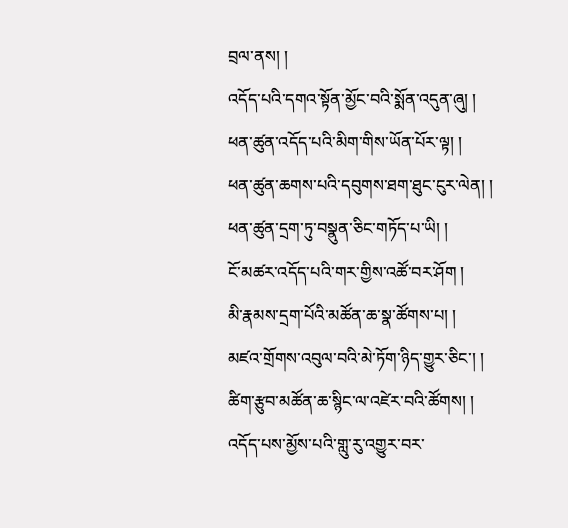བྲལ་ནས། །
འདོད་པའི་དགའ་སྟོན་མྱོང་བའི་སྨོན་འདུན་ཞུ། །
ཕན་ཚུན་འདོད་པའི་མིག་གིས་ཡོན་པོར་ལྟ། །
ཕན་ཚུན་ཆགས་པའི་དབུགས་ཐག་ཐུང་ངུར་ལེན། །
ཕན་ཚུན་དྲག་ཏུ་བསྣུན་ཅིང་གཏོད་པ་ཡི། །
ངོ་མཚར་འདོད་པའི་གར་གྱིས་འཚོ་བར་ཤོག །
མི་རྣམས་དྲག་པོའི་མཚོན་ཆ་སྣ་ཚོགས་པ། །
མཛའ་གྲོགས་འབུལ་བའི་མེ་ཏོག་ཉིད་གྱུར་ཅིང་། །
ཚིག་རྩུབ་མཚོན་ཆ་སྙིང་ལ་འཛེར་བའི་ཚོགས། །
འདོད་པས་མྱོས་པའི་གླུ་རུ་འགྱུར་བར་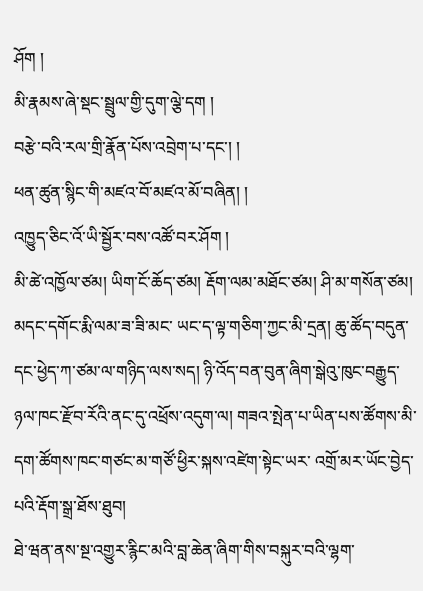ཤོག །
མི་རྣམས་ཞེ་སྡང་སྦྲུལ་གྱི་དུག་ལྕེ་དག །
བརྩེ་བའི་རལ་གྲི་རྣོན་པོས་འབྲེག་པ་དང་། །
ཕན་ཚུན་སྙིང་གི་མཛའ་བོ་མཛའ་མོ་བཞིན། །
འཁྱུད་ཅིང་འོ་ཡི་སྦྱོར་བས་འཚོ་བར་ཤོག །
མི་ཚེ་འཁྱོལ་ཙམ། ཡིག་ངོ་ཆོད་ཙམ། རྡོག་ལམ་མཐོང་ཙམ། ཤི་མ་གསོན་ཙམ།
མདང་དགོང་རྨི་ལམ་ཟ་ཟི་མང་ ཡང་ད་ལྟ་གཅིག་ཀྱང་མི་དྲན། ཆུ་ཚོད་བདུན་དང་ཕྱེད་ཀ་ཙམ་ལ་གཉིད་ལས་སད། ཉི་འོད་བན་བུན་ཞིག་སྒེའུ་ཁུང་བརྒྱུད་ཉལ་ཁང་རྫོབ་རོའི་ནང་དུ་འཕྲོས་འདུག་ལ། གཟའ་སྤེན་པ་ཡིན་པས་ཚོགས་མི་དག་ཚོགས་ཁང་གཙང་མ་གཙོ་ཕྱིར་སྐས་འཛེག་སྟེང་ཡར་ འགྲོ་མར་ཡོང་བྱེད་པའི་རྡོག་སྒྲ་ཐོས་ཐུབ།
ཐེ་ཝན་ནས་སྔ་འགྱུར་རྙིང་མའི་བླ་ཆེན་ཞིག་གིས་བསྐུར་བའི་ལྷག་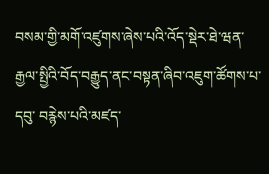བསམ་གྱི་མགོ་འཛུགས་ཞེས་པའི་འོད་སྡེར་ཐེ་ཝན་རྒྱལ་སྤྱིའི་བོད་བརྒྱུད་ནང་བསྟན་ཞིབ་འཇུག་ཚོགས་པ་དབུ་ བརྙེས་པའི་མཛད་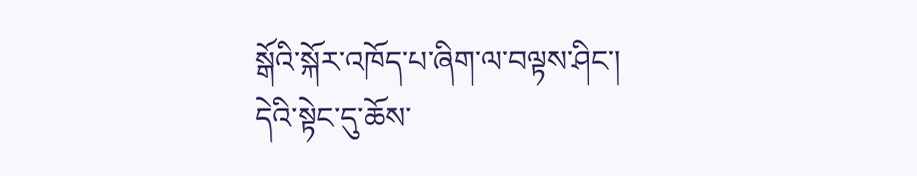སྒོའི་སྐོར་འཁོད་པ་ཞིག་ལ་བལྟས་ཤིང་། དེའི་སྟེང་དུ་ཆོས་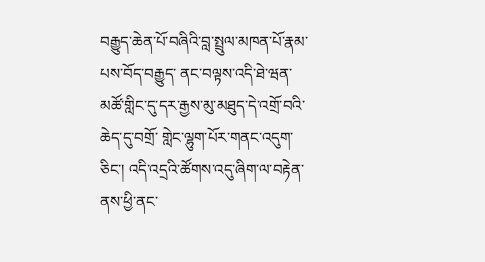བརྒྱུད་ཆེན་པོ་བཞིའི་བླ་སྤྲུལ་མཁན་པོ་རྣམ་པས་བོད་བརྒྱུད་ ནང་བལྟས་འདི་ཐེ་ཝན་མཚོ་གླིང་དུ་དར་རྒྱས་མུ་མཐུད་དེ་འགྲོ་བའི་ཆེད་དུ་བགྲོ་ གླེང་ལྷུག་པོར་གནང་འདུག་ཅིང་། འདི་འདྲའི་ཚོགས་འདུ་ཞིག་ལ་བརྟེན་ནས་ཕྱི་ནང་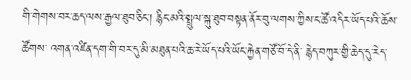གི་གེགས་བར་ཆད་ལས་རྒྱལ་ཐུབ་ཅིང་། རྙིང་མའི་སྤྲུལ་སྐུ་ཐུབ་བསྟན་ནོར་བུ་ལགས་ཀྱིས་ང་ཚོ་འདིར་ཡོད་པའི་ཆོས་ཚོགས་ འགན་འཛིན་དག་གི་བར་དུ་མི་མཐུན་པའི་ཆ་རེ་ཡོད་པའི་ཡོང་རྐྱེན་གཙོ་བོ་དེ་ནི་ རྙེད་བཀུར་གྱི་ཆེད་དུ་རེད་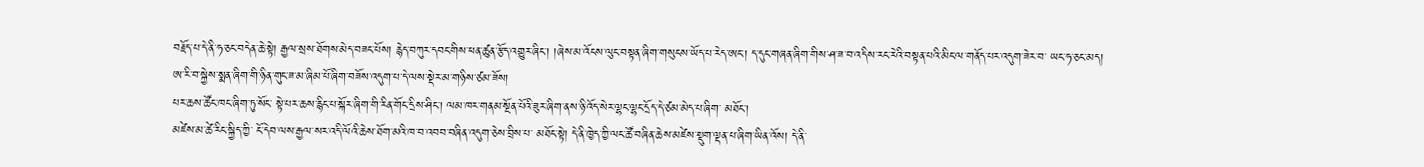བརྗོད་པ་དེ་ནི་ཧ་ཅང་བདེན་ཆེ་སྟེ། རྒྱལ་སྲས་ཐོགས་མེད་བཟང་པོས། རྙེད་བཀུར་དབང་གིས་ཕན་ཚུན་རྩོད་འགྱུར་ཞིང་། །ཞེས་མ་འོངས་ལུང་བསྟན་ཞིག་གསུངས་ཡོད་པ་རེད་ཨང་། ད་དུང་གཞན་ཞིག་གིས་ཤ་ཟ་བ་འདིས་རང་རེའི་བསྟན་པའི་མིང་ལ་གནོད་པར་འདུག་ཟེར་བ་ ཡང་ཧ་ཅང་མད།
ཨ་རི་བ་སྐྱེས་སྨན་ཞིག་གི་ཉིན་གུང་ཟ་མ་ཞིམ་པོ་ཞིག་བཟོས་འདུག་པ་དེ་ལས་སྡེར་མ་གཉིས་ཙམ་ཟོས།
པར་ཆས་ཚོང་ཁང་ཞིག་ཏུ་སོང་ སྟེ་པར་ཆས་རྙིང་པ་སྐོར་ཞིག་གི་རིན་གོང་དྲིས་ཤིང་། ལམ་ཁར་གནམ་སྔོན་པོའི་ཟུར་ཞིག་ནས་ཉི་འོད་སེར་ལྷང་ལྷང་དྲོད་དེ་ཙམ་མེད་པ་ཞིག་ མཐོང་།
མཛེས་མ་ཚེ་རིང་སྐྱིད་ཀྱི་ ངོ་དེབ་ལས་རྒྱལ་སར་འདི་ལོའི་ཆེས་ཐོག་མའི་ཁ་བ་འབབ་བཞིན་འདུག་ཅེས་བྲིས་པ་ མཐོང་སྟེ། དེ་ནི་ཁྱེད་ཀྱི་ལང་ཚོ་བཞིན་ཆེས་མཛེས་སྡུག་ལྡན་པ་ཞིག་ཡིན་འོས། དེ་ནི་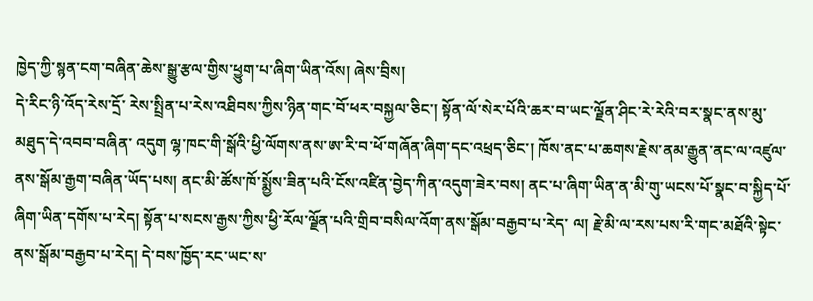ཁྱེད་ཀྱི་སྙན་ངག་བཞིན་ཆེས་སྒྱུ་རྩལ་གྱིས་ཕྱུག་པ་ཞིག་ཡིན་འོས། ཞེས་བྲིས།
དེ་རིང་ཉི་འོད་རེས་དྲོ་ རེས་སྤྲིན་པ་རེས་འཐིབས་ཀྱིས་ཉིན་གང་བོ་ཕར་བསྐྱལ་ཅིང་། སྟོན་ལོ་སེར་པོའི་ཆར་བ་ཡང་ལྗོན་ཤིང་རེ་རེའི་བར་སྣང་ནས་མུ་མཐུད་དེ་འབབ་བཞིན་ འདུག ལྷ་ཁང་གི་སྒོའི་ཕྱི་ལོགས་ནས་ཨ་རི་བ་ཕོ་གཞོན་ཞིག་དང་འཕྲད་ཅིང་། ཁོས་ནང་པ་ཆགས་རྗེས་ནམ་རྒྱུན་ནང་ལ་འཛུལ་ནས་སྒོམ་རྒྱག་བཞིན་ཡོད་པས། ནང་མི་ཚོས་ཁོ་སྨྱོས་ཟིན་པའི་ངོས་འཛིན་བྱེད་ཀིན་འདུག་ཟེར་བས། ནང་པ་ཞིག་ཡིན་ན་མི་གུ་ཡངས་པོ་སྣང་བ་སྐྱིད་པོ་ཞིག་ཡིན་དགོས་པ་རེད། སྟོན་པ་སངས་རྒྱས་ཀྱིས་ཕྱི་རོལ་ལྗོན་པའི་གྲིབ་བསིལ་འོག་ནས་སྒོམ་བརྒྱབ་པ་རེད་ ལ། རྗེ་མི་ལ་རས་པས་རི་གང་མཐོའི་སྟེང་ནས་སྒོམ་བརྒྱབ་པ་རེད། དེ་བས་ཁྱོད་རང་ཡང་ས་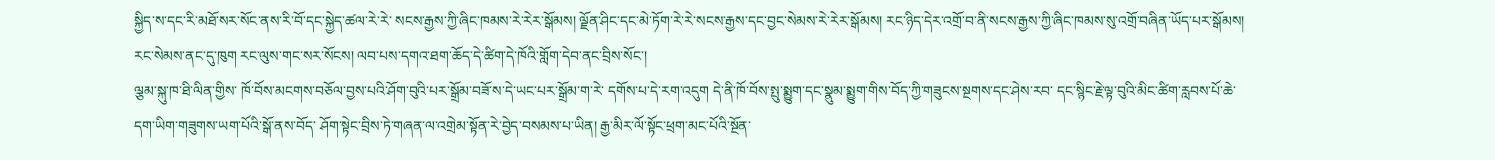སྐྱིད་ས་དང་རི་མཐོ་སར་སོང་ནས་རི་བོ་དང་སྐྱེད་ཚལ་རེ་རེ་ སངས་རྒྱས་ཀྱི་ཞིང་ཁམས་རེ་རེར་སྒོམས། ལྗོན་ཤིང་དང་མེ་ཏོག་རེ་རེ་སངས་རྒྱས་དང་བྱང་སེམས་རེ་རེར་སྒོམས། རང་ཉིད་དེར་འགྲོ་བ་ནི་སངས་རྒྱས་ཀྱི་ཞིང་ཁམས་སུ་འགྲོ་བཞིན་ཡོད་པར་སྒོམས། རང་སེམས་ནང་དུ་ཁུག རང་ལུས་གང་སར་སོངས། ལབ་པས་དགའ་ཐག་ཆོད་དེ་ཚིག་དེ་ཁོའི་གློག་དེབ་ནང་བྲིས་སོང་།
ལྕམ་སྐུ་ཁ་ཐི་ལིན་གྱིས་ ཁོ་བོས་མངགས་བཅོལ་བྱས་པའི་ཤོག་བུའི་པར་སྒྲོམ་བཟོ་ས་དེ་ཡང་པར་སྒྲོམ་ག་རེ་ དགོས་པ་དེ་རག་འདུག དེ་ནི་ཁོ་བོས་སྤུ་སྨྱུག་དང་སྣུམ་སྨྱུག་གིས་བོད་ཀྱི་གཟུངས་སྔགས་དང་ཤེས་རབ་ དང་སྙིང་རྗེ་ལྟ་བུའི་མིང་ཚིག་རླབས་པོ་ཆེ་དག་ཡིག་གཟུགས་ཡག་པོའི་སྒོ་ནས་བོད་ ཤོག་སྟེང་བྲིས་ཏེ་གཞན་ལ་འགྲེམ་སྟོན་རེ་བྱེད་བསམས་པ་ཡིན། རྒྱ་མིར་ལོ་སྟོང་ཕྲག་མང་པོའི་སྔོན་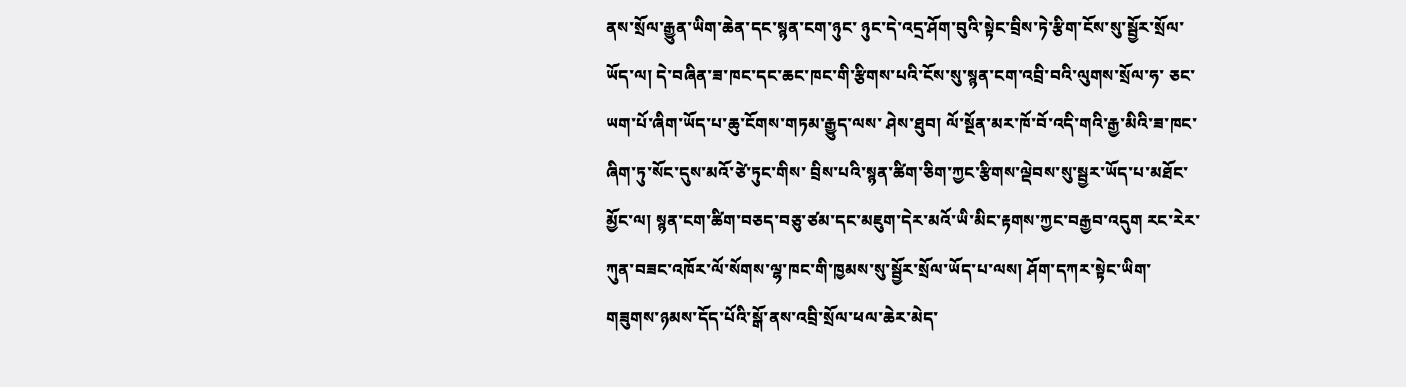ནས་སྲོལ་རྒྱུན་ཡིག་ཆེན་དང་སྙན་ངག་ཉུང་ ཉུང་དེ་འདྲ་ཤོག་བུའི་སྟེང་བྲིས་ཏེ་རྩིག་ངོས་སུ་སྦྱོར་སྲོལ་ཡོད་ལ། དེ་བཞིན་ཟ་ཁང་དང་ཆང་ཁང་གི་རྩིགས་པའི་ངོས་སུ་སྙན་ངག་འབྲི་བའི་ལུགས་སྲོལ་ཧ་ ཅང་ཡག་པོ་ཞིག་ཡོད་པ་ཆུ་ངོགས་གཏམ་རྒྱུད་ལས་ ཤེས་ཐུབ། ལོ་སྔོན་མར་ཁོ་བོ་འདི་གའི་རྒྱ་མིའི་ཟ་ཁང་ཞིག་ཏུ་སོང་དུས་མའོ་ཙེ་ཏུང་གིས་ བྲིས་པའི་སྙན་ཚིག་ཅིག་ཀྱང་རྩིགས་ལྡེབས་སུ་སྦྱར་ཡོད་པ་མཐོང་མྱོང་ལ། སྙན་ངག་ཚིག་བཅད་བཅུ་ཙམ་དང་མཇུག་དེར་མའོ་ཡི་མིང་རྟགས་ཀྱང་བརྒྱབ་འདུག རང་རེར་ཀུན་བཟང་འཁོར་ལོ་སོགས་ལྷ་ཁང་གི་ཁྱམས་སུ་སྦྱོར་སྲོལ་ཡོད་པ་ལས། ཤོག་དཀར་སྟེང་ཡིག་གཟུགས་ཉམས་དོད་པོའི་སྒོ་ནས་འབྲི་སྲོལ་ཕལ་ཆེར་མེད་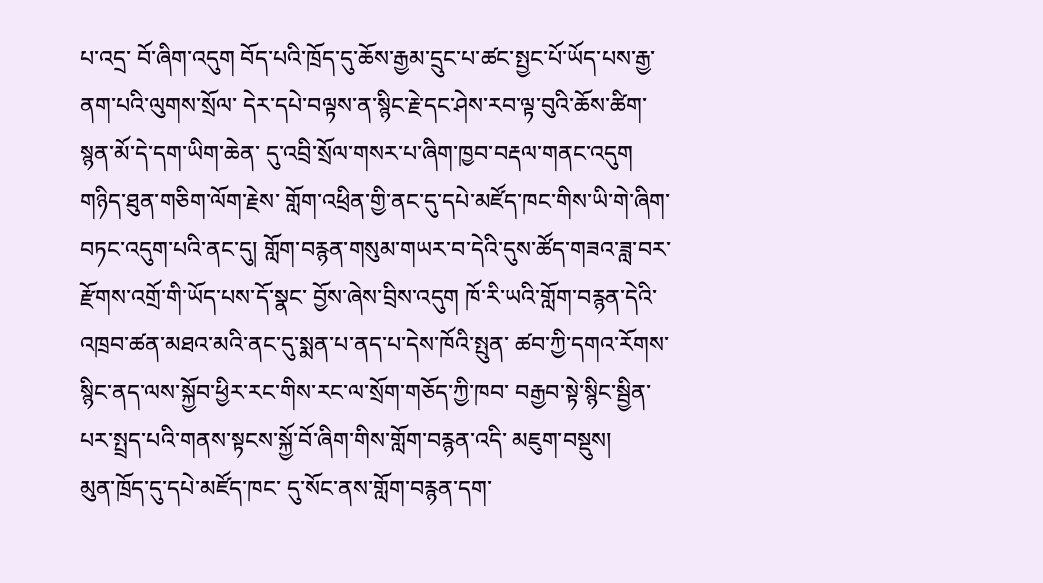པ་འདྲ་ བོ་ཞིག་འདུག བོད་པའི་ཁྲོད་དུ་ཆོས་རྒྱམ་དྲུང་པ་ཚང་སྤྱང་པོ་ཡོད་པས་རྒྱ་ནག་པའི་ལུགས་སྲོལ་ དེར་དཔེ་བལྟས་ན་སྙིང་རྗེ་དང་ཤེས་རབ་ལྟ་བུའི་ཆོས་ཚིག་སྙན་མོ་དེ་དག་ཡིག་ཆེན་ དུ་འབྲི་སྲོལ་གསར་པ་ཞིག་ཁྱབ་བརྡལ་གནང་འདུག
གཉིད་ཐུན་གཅིག་ལོག་རྗེས་ གློག་འཕྲིན་གྱི་ནང་དུ་དཔེ་མཛོད་ཁང་གིས་ཡི་གེ་ཞིག་བཏང་འདུག་པའི་ནང་དུ། གློག་བརྙན་གསུམ་གཡར་བ་དེའི་དུས་ཚོད་གཟའ་ཟླ་བར་རྫོགས་འགྲོ་གི་ཡོད་པས་དོ་སྣང་ བྱོས་ཞེས་བྲིས་འདུག ཁོ་རི་ཡའི་གློག་བརྙན་དེའི་འཁྲབ་ཚན་མཐའ་མའི་ནང་དུ་སྨན་པ་ནད་པ་དེས་ཁོའི་སྤུན་ ཚབ་ཀྱི་དགའ་རོགས་སྙིང་ནད་ལས་སྐྱོབ་ཕྱིར་རང་གིས་རང་ལ་སྲོག་གཅོད་ཀྱི་ཁབ་ བརྒྱབ་སྟེ་སྙིང་སྦྱིན་པར་སྤྲད་པའི་གནས་སྟངས་སྐྱོ་བོ་ཞིག་གིས་གློག་བརྙན་འདི་ མཇུག་བསྡུས།
མུན་ཁྲོད་དུ་དཔེ་མཛོད་ཁང་ དུ་སོང་ནས་གློག་བརྙན་དག་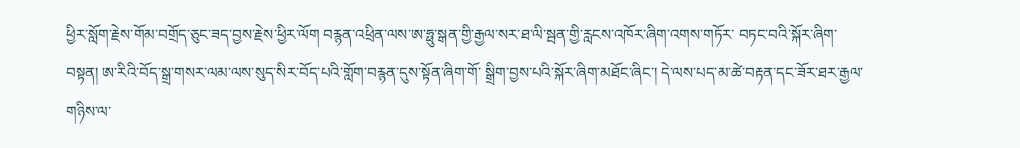ཕྱིར་སློག་རྗེས་གོམ་བགྲོད་ཅུང་ཟད་བྱས་རྗེས་ཕྱིར་ལོག བརྙན་འཕྲིན་ལས་ཨ་ཧྥུ་སྒན་གྱི་རྒྱལ་སར་ཐ་ལི་སྦན་གྱི་རླངས་འཁོར་ཞིག་འགས་གཏོར་ བཏང་བའི་སྐོར་ཞིག་བསྟན། ཨ་རིའི་བོད་སྒྲ་གསར་ལམ་ལས་སུད་སིར་བོད་པའི་གློག་བརྙན་དུས་སྟོན་ཞིག་གོ་ སྒྲིག་བྱས་པའི་སྐོར་ཞིག་མཐོང་ཞིང་། དེ་ལས་པད་མ་ཚེ་བརྟན་དང་ཟོར་ཐར་རྒྱལ་གཉིས་ལ་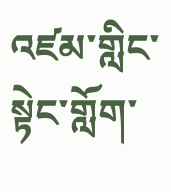འཛམ་གླིང་སྟེང་གློག་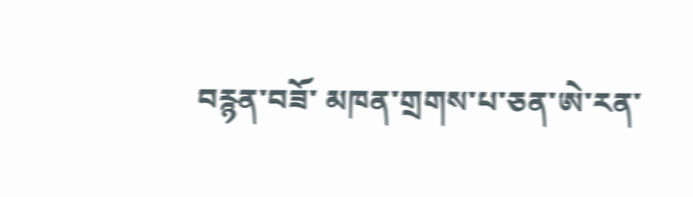བརྙན་བཟོ་ མཁན་གྲགས་པ་ཅན་ཨེ་རན་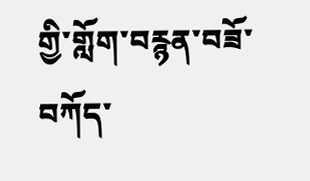གྱི་གློག་བརྙན་བཟོ་བཀོད་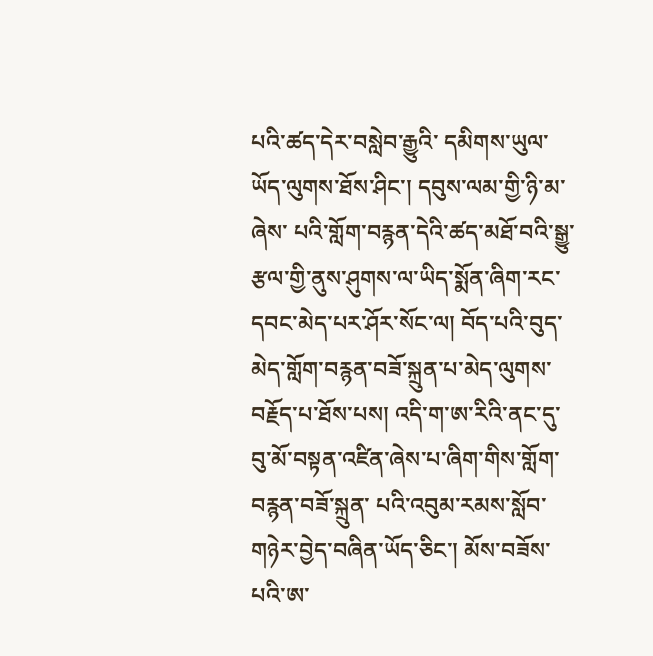པའི་ཚད་དེར་བསླེབ་རྒྱུའི་ དམིགས་ཡུལ་ཡོད་ལུགས་ཐོས་ཤིང་། དབུས་ལམ་གྱི་ཉི་མ་ཞེས་ པའི་གློག་བརྙན་དེའི་ཚད་མཐོ་བའི་སྒྱུ་རྩལ་གྱི་ནུས་ཤུགས་ལ་ཡིད་སྨོན་ཞིག་རང་ དབང་མེད་པར་ཤོར་སོང་ལ། བོད་པའི་བུད་མེད་གློག་བརྙན་བཟོ་སྐྲུན་པ་མེད་ལུགས་བརྗོད་པ་ཐོས་པས། འདི་ག་ཨ་རིའི་ནང་དུ་བུ་མོ་བསྟན་འཛིན་ཞེས་པ་ཞིག་གིས་གློག་བརྙན་བཟོ་སྐྲུན་ པའི་འབུམ་རམས་སློབ་གཉེར་བྱེད་བཞིན་ཡོད་ཅིང་། མོས་བཟོས་པའི་ཨ་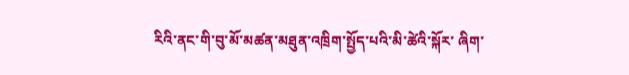རིའི་ནང་གི་བུ་མོ་མཚན་མཐུན་འཁྲིག་སྤྱོད་པའི་མི་ཚེའི་སྐོར་ ཞིག་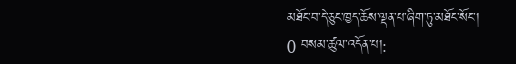མཐོང་བ་དེ་ཅུང་ཁྱད་ཆོས་ལྡན་པ་ཞིག་ཏུ་མཐོང་སོང་།
0 བསམ་ཚུལ་འདོན་པ།: